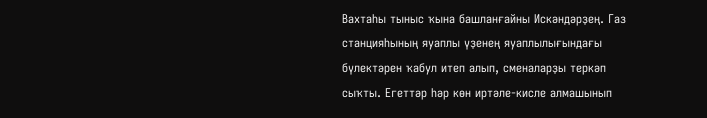Вахтаһы тыныс ҡына башланғайны Искәндәрҙең. Газ станцияһының яуаплы үҙенең яуаплылығындағы бүлектәрен ҡабул итеп алып, сменаларҙы теркәп сыҡты. Егеттәр һәр көн иртәле-кисле алмашынып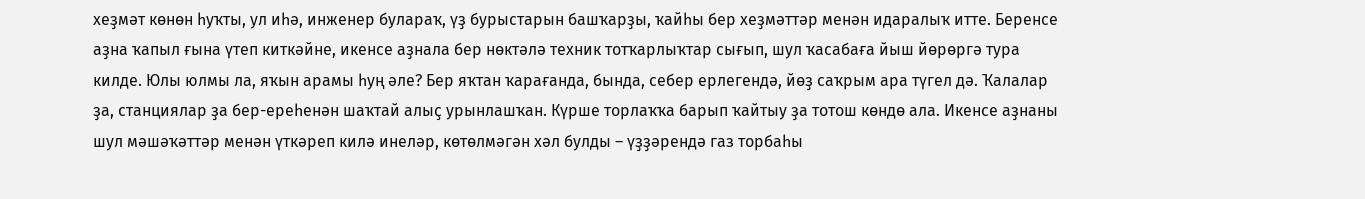хеҙмәт көнөн һуҡты, ул иһә, инженер булараҡ, үҙ бурыстарын башҡарҙы, ҡайһы бер хеҙмәттәр менән идаралыҡ итте. Беренсе аҙна ҡапыл ғына үтеп киткәйне, икенсе аҙнала бер нөктәлә техник тотҡарлыҡтар сығып, шул ҡасабаға йыш йөрөргә тура килде. Юлы юлмы ла, яҡын арамы һуң әле? Бер яҡтан ҡарағанда, бында, себер ерлегендә, йөҙ саҡрым ара түгел дә. Ҡалалар ҙа, станциялар ҙа бер-ереһенән шаҡтай алыҫ урынлашҡан. Күрше торлаҡҡа барып ҡайтыу ҙа тотош көндө ала. Икенсе аҙнаны шул мәшәҡәттәр менән үткәреп килә инеләр, көтөлмәгән хәл булды – үҙҙәрендә газ торбаһы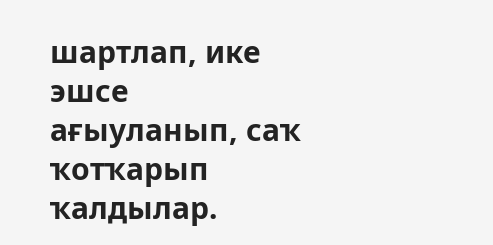шартлап, ике эшсе ағыуланып, саҡ ҡотҡарып ҡалдылар.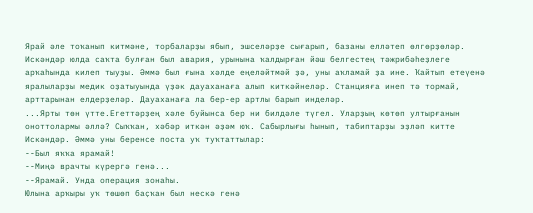Ярай әле тоҡанып китмәне, торбаларҙы ябып, эшселәрҙе сығарып, базаны елләтеп өлгөрҙөләр.
Искәндәр юлда саҡта булған был авария, урынына ҡалдырған йәш белгестең тәжрибәһеҙлеге арҡаһында килеп тыуҙы. Әммә был ғына хәлде еңеләйтмәй ҙә, уны аҡламай ҙа ине. Ҡайтып етеүенә яралыларҙы медик оҙатыуында үҙәк дауаханаға алып киткәйнеләр. Станцияға инеп тә тормай, арттарынан елдерҙеләр. Дауаханаға ла бер-ер артлы барып инделәр.
...Ярты төн үтте.Егеттәрҙең хәле буйынса бер ни билдәле түгел. Уларҙың көтөп ултырғанын оноттолармы әллә? Сыҡҡан, хәбәр иткән әҙәм юҡ. Сабырлығы һынып, табиптарҙы эҙләп китте Искәндәр. Әммә уны беренсе поста уҡ туҡтаттылар:
--Был яҡҡа ярамай!
--Миңә врачты күрергә генә...
--Ярамай. Унда операция зонаһы.
Юлына арҡыры уҡ төшөп баҫҡан был нескә генә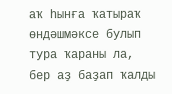аҡ һынға ҡатыраҡ өндәшмәксе булып тура ҡараны ла, бер аҙ баҙап ҡалды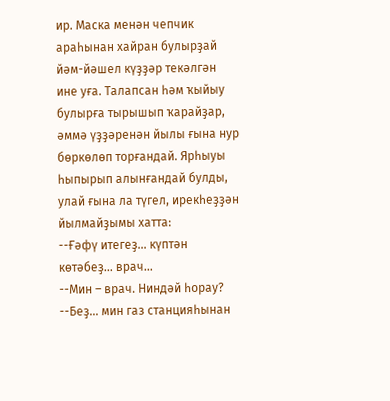ир. Маска менән чепчик араһынан хайран булырҙай йәм-йәшел күҙҙәр текәлгән ине уға. Талапсан һәм ҡыйыу булырға тырышып ҡарайҙар, әммә үҙҙәренән йылы ғына нур бөркөлөп торғандай. Ярһыуы һыпырып алынғандай булды, улай ғына ла түгел, ирекһеҙҙән йылмайҙымы хатта:
--Ғәфү итегеҙ... күптән көтәбеҙ... врач...
--Мин – врач. Ниндәй һорау?
--Беҙ... мин газ станцияһынан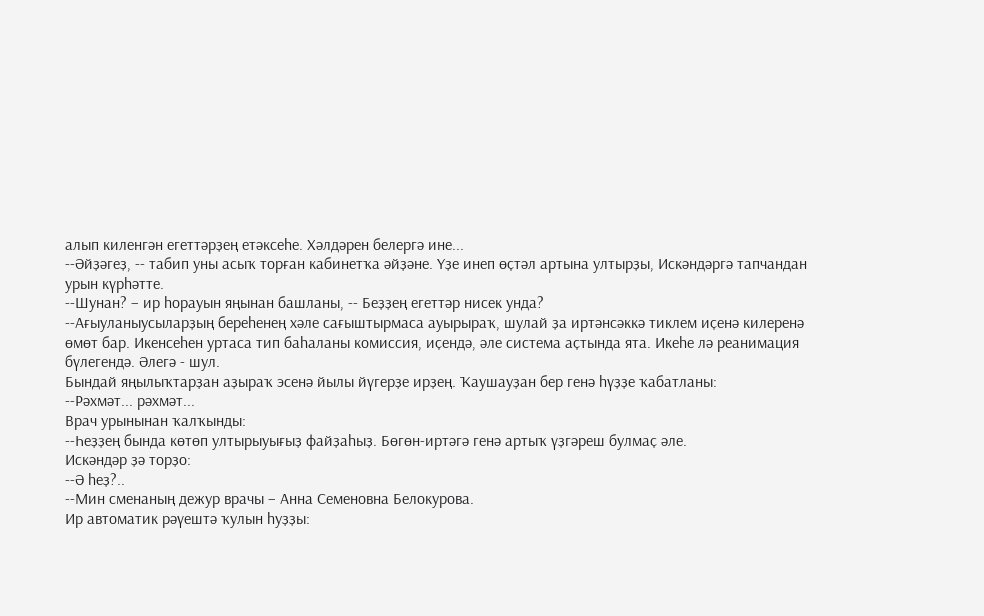алып киленгән егеттәрҙең етәксеһе. Хәлдәрен белергә ине...
--Әйҙәгеҙ, -- табип уны асыҡ торған кабинетҡа әйҙәне. Үҙе инеп өҫтәл артына ултырҙы, Искәндәргә тапчандан урын күрһәтте.
--Шунан? – ир һорауын яңынан башланы, -- Беҙҙең егеттәр нисек унда?
--Ағыуланыусыларҙың береһенең хәле сағыштырмаса ауырыраҡ, шулай ҙа иртәнсәккә тиклем иҫенә килеренә өмөт бар. Икенсеһен уртаса тип баһаланы комиссия, иҫендә, әле система аҫтында ята. Икеһе лә реанимация бүлегендә. Әлегә - шул.
Бындай яңылыҡтарҙан аҙыраҡ эсенә йылы йүгерҙе ирҙең. Ҡаушауҙан бер генә һүҙҙе ҡабатланы:
--Рәхмәт... рәхмәт...
Врач урынынан ҡалҡынды:
--Һеҙҙең бында көтөп ултырыуығыҙ файҙаһыҙ. Бөгөн-иртәгә генә артыҡ үҙгәреш булмаҫ әле.
Искәндәр ҙә торҙо:
--Ә һеҙ?..
--Мин сменаның дежур врачы – Анна Семеновна Белокурова.
Ир автоматик рәүештә ҡулын һуҙҙы: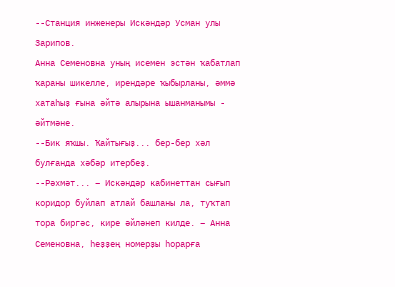--Станция инженеры Искәндәр Усман улы Зарипов.
Анна Семеновна уның исемен эстән ҡабатлап ҡараны шикелле, ирендәре ҡыбырланы, әммә хатаһыҙ ғына әйтә алырына ышанманымы - әйтмәне.
--Бик яҡшы. Ҡайтығыҙ... бер-бер хәл булғанда хәбәр итербеҙ.
--Рәхмәт... – Искәндәр кабинеттан сығып коридор буйлап атлай башланы ла, туҡтап тора биргәс, кире әйләнеп килде. – Анна Семеновна, һеҙҙең номерҙы һорарға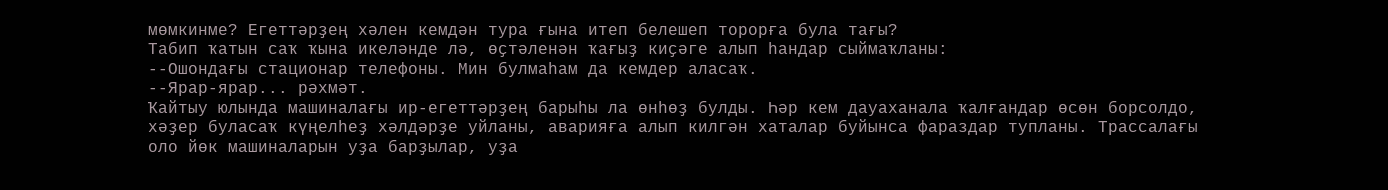мөмкинме? Егеттәрҙең хәлен кемдән тура ғына итеп белешеп торорға була тағы?
Табип ҡатын саҡ ҡына икеләнде лә, өҫтәленән ҡағыҙ киҫәге алып һандар сыймаҡланы:
--Ошондағы стационар телефоны. Мин булмаһам да кемдер аласаҡ.
--Ярар-ярар... рәхмәт.
Ҡайтыу юлында машиналағы ир-егеттәрҙең барыһы ла өнһөҙ булды. Һәр кем дауаханала ҡалғандар өсөн борсолдо, хәҙер буласаҡ күңелһеҙ хәлдәрҙе уйланы, аварияға алып килгән хаталар буйынса фараздар тупланы. Трассалағы оло йөк машиналарын уҙа барҙылар, уҙа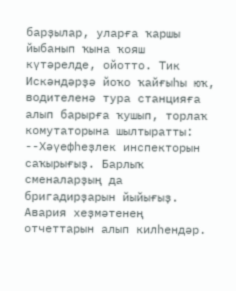барҙылар, уларға ҡаршы йыбанып ҡына ҡояш күтәрелде, ойотто. Тик Искәндәрҙә йоҡо ҡайғыһы юҡ, водителенә тура станцияға алып барырға ҡушып, торлаҡ комутаторына шылтыратты:
--Хәүефһеҙлек инспекторын саҡырығыҙ. Барлыҡ сменаларҙың да бригадирҙарын йыйығыҙ. Авария хеҙмәтенең отчеттарын алып килһендәр.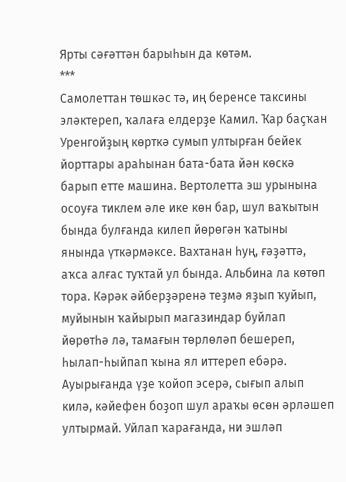Ярты сәғәттән барыһын да көтәм.
***
Самолеттан төшкәс тә, иң беренсе таксины эләктереп, ҡалаға елдерҙе Камил. Ҡар баҫҡан Уренгойҙың көрткә сумып ултырған бейек йорттары араһынан бата-бата йән көскә барып етте машина. Вертолетта эш урынына осоуға тиклем әле ике көн бар, шул ваҡытын бында булғанда килеп йөрөгән ҡатыны янында үткәрмәксе. Вахтанан һуң, ғәҙәттә, аҡса алғас туҡтай ул бында. Альбина ла көтөп тора. Кәрәк әйберҙәренә теҙмә яҙып ҡуйып, муйынын ҡайырып магазиндар буйлап йөрөтһә лә, тамағын төрлөләп бешереп, һылап-һыйпап ҡына ял иттереп ебәрә. Ауырығанда үҙе ҡойоп эсерә, сығып алып килә, кәйефен боҙоп шул араҡы өсөн әрләшеп ултырмай. Уйлап ҡарағанда, ни эшләп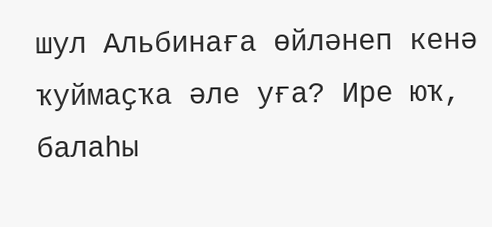шул Альбинаға өйләнеп кенә ҡуймаҫҡа әле уға? Ире юҡ, балаһы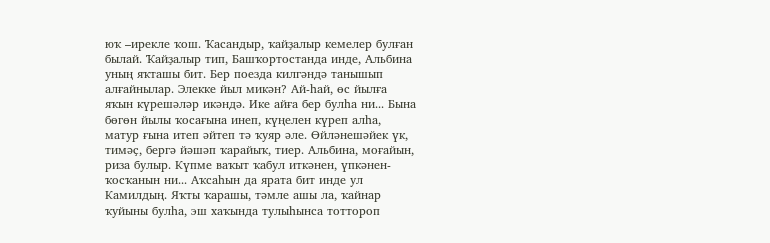юҡ –ирекле ҡош. Ҡасандыр, ҡайҙалыр кемелер булған былай. Ҡайҙалыр тип, Башҡортостанда инде, Альбина уның яҡташы бит. Бер поезда килгәндә танышып алғайнылар. Элекке йыл микән? Ай-һай, өс йылға яҡын күрешәләр икәндә. Ике айға бер булһа ни... Бына бөгөн йылы ҡосағына инеп, күңелен күреп алһа, матур ғына итеп әйтеп тә ҡуяр әле. Өйләнешәйек үк, тимәҫ, бергә йәшәп ҡарайыҡ, тиер. Альбина, моғайын, риза булыр. Күпме ваҡыт ҡабул иткәнен, үпкәнен-ҡосҡанын ни... Аҡсаһын да ярата бит инде ул Камилдың. Яҡты ҡарашы, тәмле ашы ла, ҡайнар ҡуйыны булһа, эш хаҡында тулыһынса тоттороп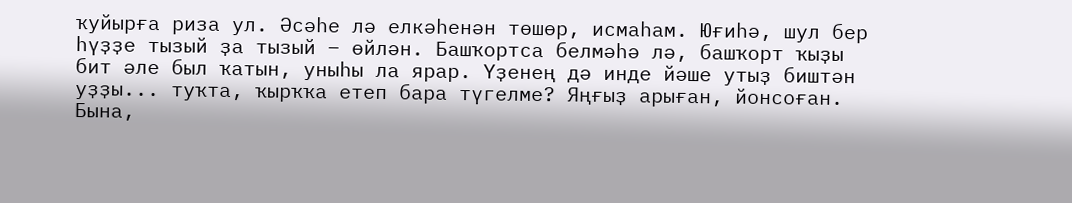ҡуйырға риза ул. Әсәһе лә елкәһенән төшөр, исмаһам. Юғиһә, шул бер һүҙҙе тызый ҙа тызый – өйлән. Башҡортса белмәһә лә, башҡорт ҡыҙы бит әле был ҡатын, уныһы ла ярар. Үҙенең дә инде йәше утыҙ биштән уҙҙы... туҡта, ҡырҡҡа етеп бара түгелме? Яңғыҙ арыған, йонсоған. Бына,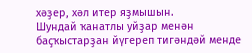хәҙер, хәл итер яҙмышын.
Шундай ҡанатлы уйҙар менән баҫҡыстарҙан йүгереп тигәндәй менде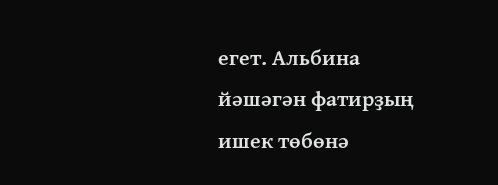егет. Альбина йәшәгән фатирҙың ишек төбөнә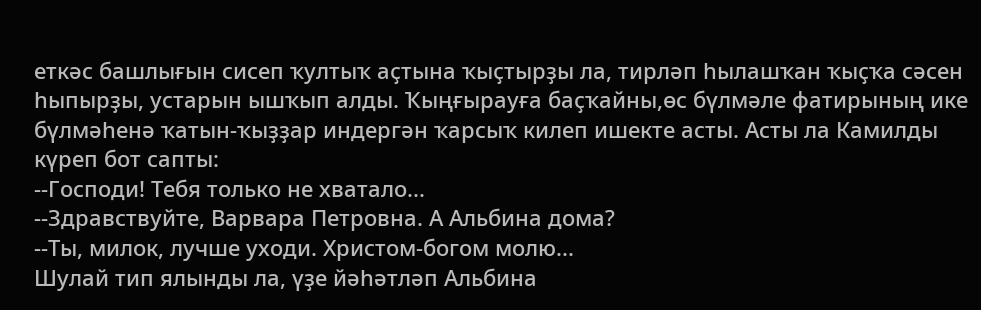еткәс башлығын сисеп ҡултыҡ аҫтына ҡыҫтырҙы ла, тирләп һылашҡан ҡыҫҡа сәсен һыпырҙы, устарын ышҡып алды. Ҡыңғырауға баҫҡайны,өс бүлмәле фатирының ике бүлмәһенә ҡатын-ҡыҙҙар индергән ҡарсыҡ килеп ишекте асты. Асты ла Камилды күреп бот сапты:
--Господи! Тебя только не хватало...
--Здравствуйте, Варвара Петровна. А Альбина дома?
--Ты, милок, лучше уходи. Христом-богом молю...
Шулай тип ялынды ла, үҙе йәһәтләп Альбина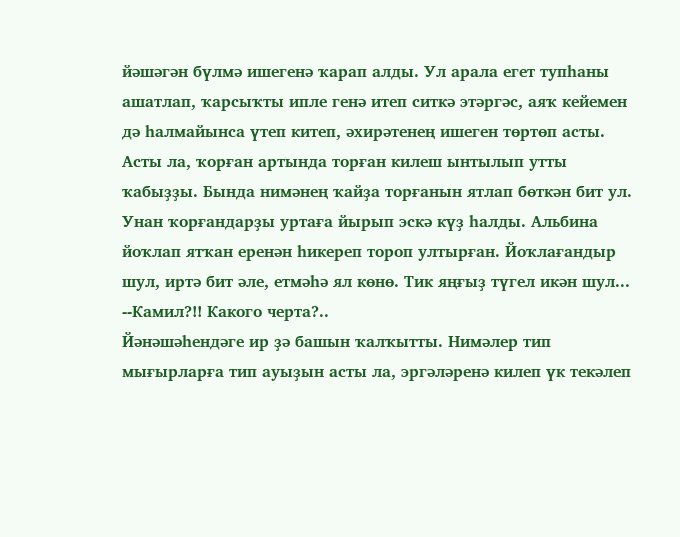йәшәгән бүлмә ишегенә ҡарап алды. Ул арала егет тупһаны ашатлап, ҡарсыҡты ипле генә итеп ситкә этәргәс, аяҡ кейемен дә һалмайынса үтеп китеп, әхирәтенең ишеген төртөп асты. Асты ла, ҡорған артында торған килеш ынтылып утты ҡабыҙҙы. Бында нимәнең ҡайҙа торғанын ятлап бөткән бит ул. Унан ҡорғандарҙы уртаға йырып эскә күҙ һалды. Альбина йоҡлап ятҡан еренән һикереп тороп ултырған. Йоҡлағандыр шул, иртә бит әле, етмәһә ял көнө. Тик яңғыҙ түгел икән шул...
--Камил?!! Какого черта?..
Йәнәшәһендәге ир ҙә башын ҡалҡытты. Нимәлер тип мығырларға тип ауыҙын асты ла, эргәләренә килеп үк текәлеп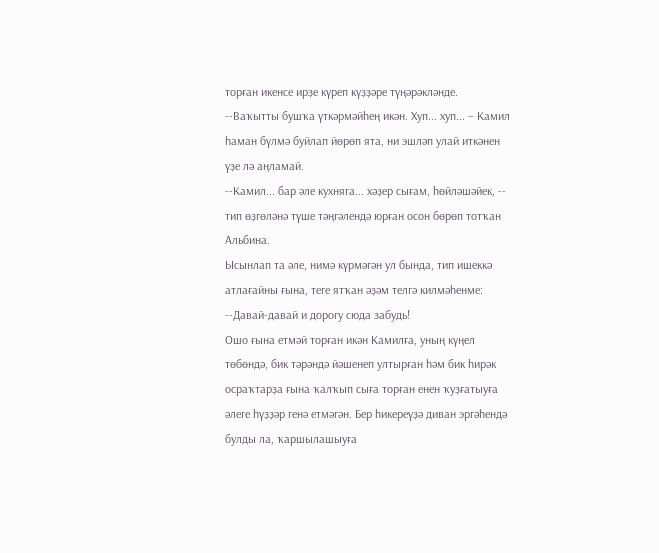торған икенсе ирҙе күреп күҙҙәре түңәрәкләнде.
--Ваҡытты бушҡа үткәрмәйһең икән. Хуп... хуп... – Камил һаман бүлмә буйлап йөрөп ята, ни эшләп улай иткәнен үҙе лә аңламай.
--Камил... бар әле кухняга... хәҙер сығам, һөйләшәйек, -- тип өҙгөләнә түше тәңгәлендә юрған осон бөрөп тотҡан Альбина.
Ысынлап та әле, нимә күрмәгән ул бында, тип ишеккә атлағайны ғына, теге ятҡан әҙәм телгә килмәһенме:
--Давай-давай и дорогу сюда забудь!
Ошо ғына етмәй торған икән Камилға, уның күңел төбөндә, бик тәрәндә йәшенеп ултырған һәм бик һирәк осраҡтарҙа ғына ҡалҡып сыға торған енен ҡуҙғатыуға әлеге һүҙҙәр генә етмәгән. Бер һикереүҙә диван эргәһендә булды ла, ҡаршылашыуға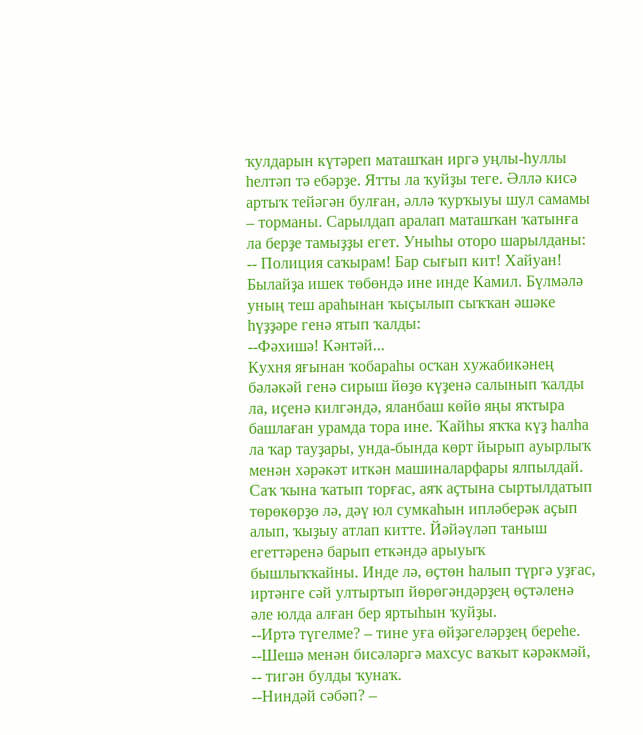ҡулдарын күтәреп маташҡан иргә уңлы-һуллы һелтәп тә ебәрҙе. Ятты ла ҡуйҙы теге. Әллә кисә артыҡ тейәгән булған, әллә ҡурҡыуы шул самамы – торманы. Сарылдап аралап маташҡан ҡатынға ла берҙе тамыҙҙы егет. Уныһы оторо шарылданы:
-- Полиция саҡырам! Бар сығып кит! Хайуан!
Былайҙа ишек төбөндә ине инде Камил. Бүлмәлә уның теш араһынан ҡыҫылып сыҡҡан әшәке һүҙҙәре генә ятып ҡалды:
--Фәхишә! Кәнтәй...
Кухня яғынан ҡобараһы осҡан хужабикәнең бәләкәй генә сирыш йөҙө күҙенә салынып ҡалды ла, иҫенә килгәндә, яланбаш көйө яңы яҡтыра башлаған урамда тора ине. Ҡайһы яҡҡа күҙ һалһа ла ҡар тауҙары, унда-бында көрт йырып ауырлыҡ менән хәрәкәт иткән машиналарфары ялпылдай. Саҡ ҡына ҡатып торғас, аяҡ аҫтына сыртылдатып төрөкөрҙө лә, дәү юл сумкаһын ипләберәк аҫып алып, ҡыҙыу атлап китте. Йәйәүләп таныш егеттәренә барып еткәндә арыуыҡ бышлыҡҡайны. Инде лә, өҫтөн һалып түргә уҙғас, иртәнге сәй ултыртып йөрөгәндәрҙең өҫтәленә әле юлда алған бер яртыһын ҡуйҙы.
--Иртә түгелме? – тине уға өйҙәгеләрҙең береһе.
--Шешә менән бисәләргә махсус ваҡыт кәрәкмәй, -- тигән булды ҡунаҡ.
--Ниндәй сәбәп? –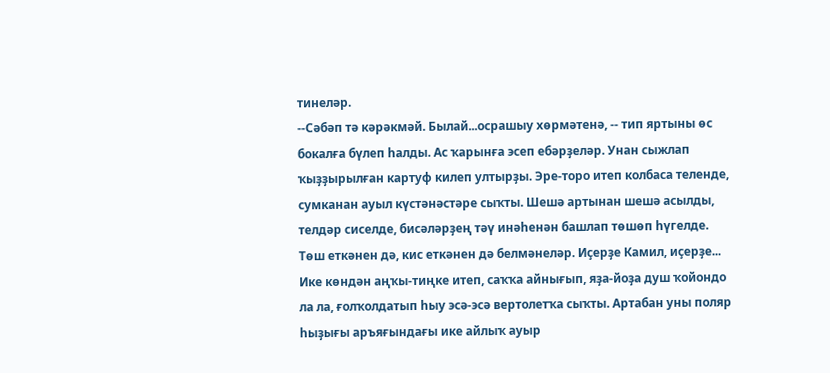тинеләр.
--Сәбәп тә кәрәкмәй. Былай...осрашыу хөрмәтенә, -- тип яртыны өс бокалға бүлеп һалды. Ас ҡарынға эсеп ебәрҙеләр. Унан сыжлап ҡыҙҙырылған картуф килеп ултырҙы. Эре-торо итеп колбаса теленде, сумканан ауыл күстәнәстәре сыҡты. Шешә артынан шешә асылды, телдәр сиселде, бисәләрҙең тәү инәһенән башлап төшөп һүгелде. Төш еткәнен дә, кис еткәнен дә белмәнеләр. Иҫерҙе Камил, иҫерҙе... Ике көндән аңҡы-тиңке итеп, саҡҡа айнығып, яҙа-йоҙа душ ҡойондо ла ла, ғолҡолдатып һыу эсә-эсә вертолетҡа сыҡты. Артабан уны поляр һыҙығы аръяғындағы ике айлыҡ ауыр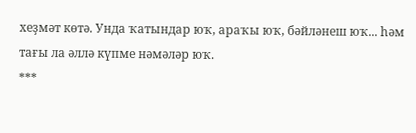хеҙмәт көтә. Унда ҡатындар юҡ, араҡы юҡ, бәйләнеш юҡ... һәм тағы ла әллә күпме нәмәләр юҡ.
***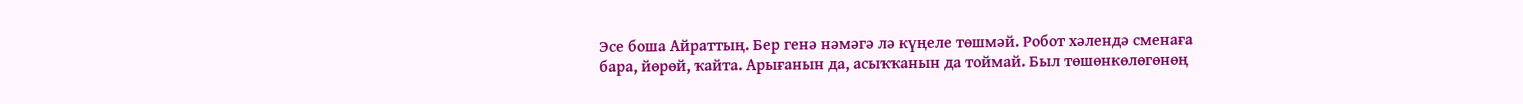Эсе боша Айраттың. Бер генә нәмәгә лә күңеле төшмәй. Робот хәлендә сменаға бара, йөрөй, ҡайта. Арығанын да, асыҡҡанын да тоймай. Был төшөнкөлөгөнөң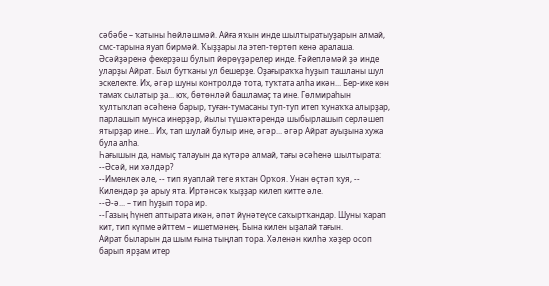сәбәбе – ҡатыны һөйләшмәй. Айға яҡын инде шылтыратыуҙарын алмай, смс-тарына яуап бирмәй. Ҡыҙҙары ла этеп-төртөп кенә аралаша. Әсәйҙәренә фекерҙәш булып йөрөүҙәрелер инде. Ғәйепләмәй ҙә инде уларҙы Айрат. Был бутҡаны ул бешерҙе. Оҙағыраҡҡа һуҙып ташланы шул эскелекте. Их, әгәр шуны контролдә тота, туҡтата алһа икән... Бер-ике көн тамаҡ сылатыр ҙа... юҡ, бөтөнләй башламаҫ та ине. Гөлмираһын ҡултыҡлап әсәһенә барыр, туған-тумасаны туп-туп итеп ҡунаҡҡа алырҙар, парлашып мунса инерҙәр, йылы түшәктәрендә шыбырлашып серләшеп ятырҙар ине... Их, тап шулай булыр ине, әгәр... әгәр Айрат ауыҙына хужа була алһа.
Һағышын да, намыҫ талауын да күтәрә алмай, тағы әсәһенә шылтырата:
--Әсәй, ни хәлдәр?
--Именлек әле, -- тип яуаплай теге яҡтан Орҡоя. Унан өҫтәп ҡуя, -- Килендәр ҙә арыу ята. Иртәнсәк ҡыҙҙар килеп китте әле.
--Ә-ә... – тип һуҙып тора ир.
--Газың һүнеп аптырата икән, әпәт йүнәтеүсе саҡыртҡандар. Шуны ҡарап кит, тип күпме әйттем – ишетмәнең. Бына килен ыҙалай тағын.
Айрат быларын да шым ғына тыңлап тора. Хәленән килһә хәҙер осоп барып ярҙам итер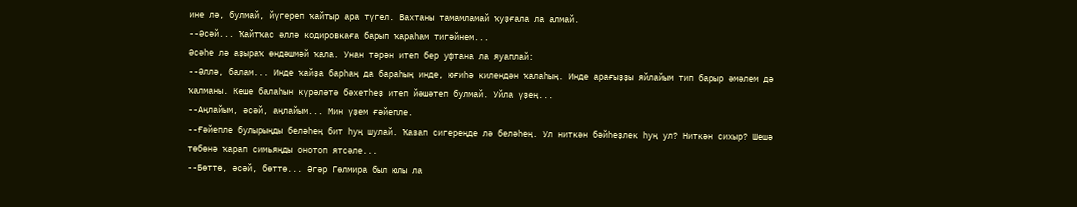ине лә, булмай, йүгереп ҡайтыр ара түгел. Вахтаны тамамламай ҡуҙғала ла алмай.
--Әсәй... Ҡайтҡас әллә кодировкаға барып ҡараһам тигәйнем...
Әсәһе лә аҙыраҡ өндәшмәй ҡала. Унан тәрән итеп бер уфтана ла яуаплай:
--Әллә, балам... Инде ҡайҙа барһаң да бараһың инде, юғиһә килендән ҡалаһың. Инде арағыҙҙы яйлайым тип барыр әмәлем дә ҡалманы. Кеше балаһын күрәләтә бәхетһеҙ итеп йәшәтеп булмай. Уйла үҙең...
--Аңлайым, әсәй, аңлайым... Мин үҙем ғәйепле.
--Ғәйепле булырыңды беләһең бит һуң шулай. Ҡазап сигереңде лә беләһең. Ул ниткән бәйһеҙлек һуң ул? Ниткән сихыр? Шешә төбөнә ҡарап симьяңды онотоп ятсәле...
--Бөттө, әсәй, бөттө... Әгәр Гөлмира был юлы ла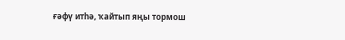ғәфү итһә, ҡайтып яңы тормош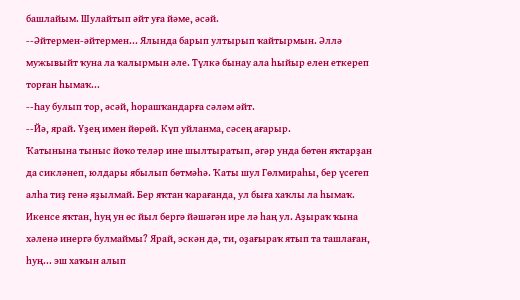башлайым. Шулайтып әйт уға йәме, әсәй.
--Әйтермен-әйтермен... Ялында барып ултырып ҡайтырмын. Әллә мужывыйт ҡуна ла ҡалырмын әле. Түлкә бынау ала һыйыр елен еткереп торған һымаҡ...
--Һау булып тор, әсәй, һорашҡандарға сәләм әйт.
--Йә, ярай. Үҙең имен йөрөй. Күп уйланма, сәсең ағарыр.
Ҡатынына тыныс йоҡо теләр ине шылтыратып, әгәр унда бөтөн яҡтарҙан да сикләнеп, юлдары ябылып бөтмәһә. Ҡаты шул Гөлмираһы, бер үсегеп алһа тиҙ генә яҙылмай. Бер яҡтан ҡарағанда, ул быға хаҡлы ла һымаҡ. Икенсе яҡтан, һуң ун өс йыл бергә йәшәгән ире лә һаң ул. Аҙыраҡ ҡына хәленә инергә булмаймы? Ярай, эскән дә, ти, оҙағыраҡ ятып та ташлаған, һуң... эш хаҡын алып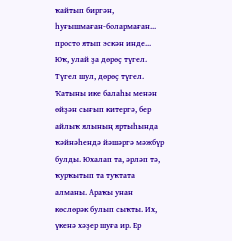ҡайтып биргән, һуғышмаған-болармаған... просто ятып эскән инде... Юҡ, улай ҙа дөрөҫ түгел. Түгел шул, дөрөҫ түгел. Ҡатыны ике балаһы менән өйҙән сығып китергә, бер айлыҡ ялының яртыһында ҡәйнәһендә йәшәргә мәжбүр булды. Юхалап та, әрләп тә, ҡурҡытып та туҡтата алманы. Араҡы унан көслөрәк булып сыҡты. Их, үкенә хәҙер шуға ир. Ер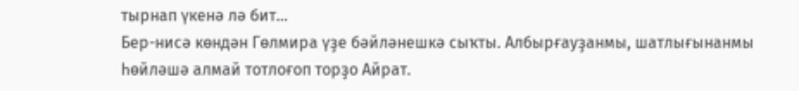тырнап үкенә лә бит...
Бер-нисә көндән Гөлмира үҙе бәйләнешкә сыҡты. Албырғауҙанмы, шатлығынанмы һөйләшә алмай тотлоғоп торҙо Айрат.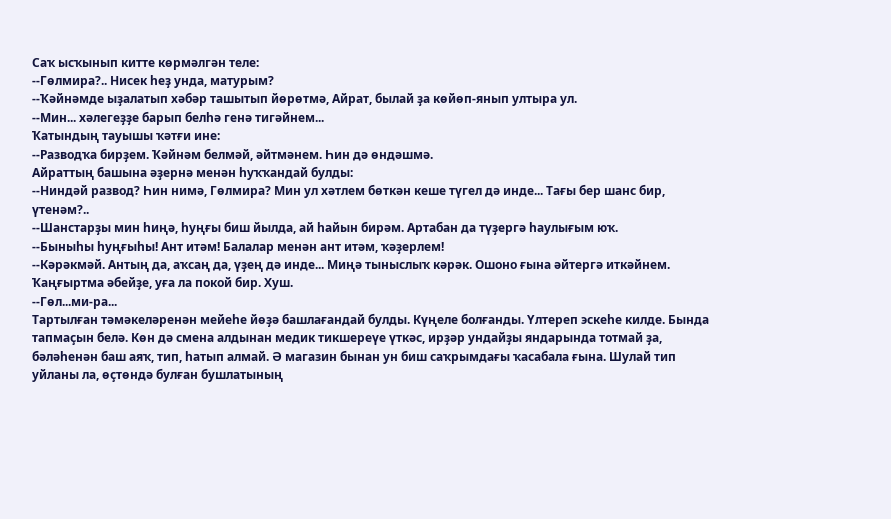Саҡ ысҡынып китте көрмәлгән теле:
--Гөлмира?.. Нисек һеҙ унда, матурым?
--Ҡәйнәмде ыҙалатып хәбәр ташытып йөрөтмә, Айрат, былай ҙа көйөп-янып ултыра ул.
--Мин... хәлегеҙҙе барып белһә генә тигәйнем...
Ҡатындың тауышы ҡәтғи ине:
--Разводҡа бирҙем. Ҡәйнәм белмәй, әйтмәнем. Һин дә өндәшмә.
Айраттың башына әҙернә менән һуҡҡандай булды:
--Ниндәй развод? Һин нимә, Гөлмира? Мин ул хәтлем бөткән кеше түгел дә инде... Тағы бер шанс бир, үтенәм?..
--Шанстарҙы мин һиңә, һуңғы биш йылда, ай һайын бирәм. Артабан да түҙергә һаулығым юҡ.
--Быныһы һуңғыһы! Ант итәм! Балалар менән ант итәм, ҡәҙерлем!
--Кәрәкмәй. Антың да, аҡсаң да, үҙең дә инде... Миңә тыныслыҡ кәрәк. Ошоно ғына әйтергә иткәйнем. Ҡаңғыртма әбейҙе, уға ла покой бир. Хуш.
--Гөл...ми-ра...
Тартылған тәмәкеләренән мейеһе йөҙә башлағандай булды. Күңеле болғанды. Үлтереп эскеһе килде. Бында тапмаҫын белә. Көн дә смена алдынан медик тикшереүе үткәс, ирҙәр ундайҙы яндарында тотмай ҙа, бәләһенән баш аяҡ, тип, һатып алмай. Ә магазин бынан ун биш саҡрымдағы ҡасабала ғына. Шулай тип уйланы ла, өҫтөндә булған бушлатының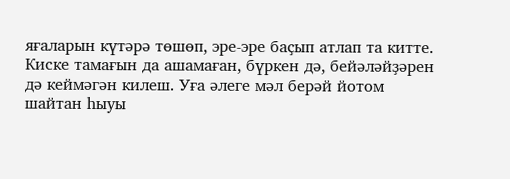яғаларын күтәрә төшөп, эре-эре баҫып атлап та китте. Киске тамағын да ашамаған, бүркен дә, бейәләйҙәрен дә кеймәгән килеш. Уға әлеге мәл берәй йотом шайтан һыуы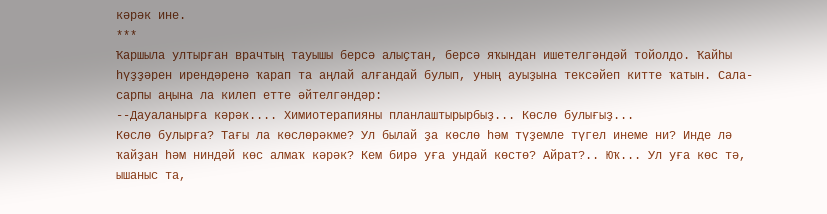кәрәк ине.
***
Ҡаршыла ултырған врачтың тауышы берсә алыҫтан, берсә яҡындан ишетелгәндәй тойолдо. Ҡайһы һүҙҙәрен ирендәренә ҡарап та аңлай алғандай булып, уның ауыҙына тексәйеп китте ҡатын. Сала-сарпы аңына ла килеп етте әйтелгәндәр:
--Дауаланырға кәрәк.... Химиотерапияны планлаштырырбыҙ... Көслө булығыҙ...
Көслө булырға? Тағы ла көслөрәкме? Ул былай ҙа көслө һәм түҙемле түгел инеме ни? Инде лә ҡайҙан һәм ниндәй көс алмаҡ кәрәк? Кем бирә уға ундай көстө? Айрат?.. Юҡ... Ул уға көс тә, ышаныс та,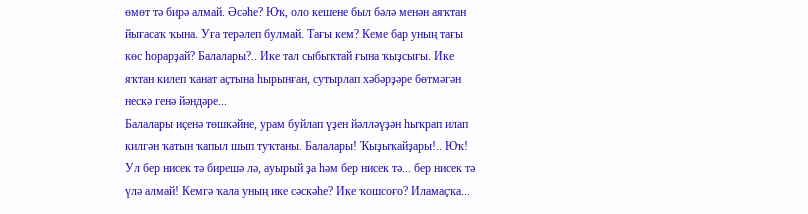өмөт тә бирә алмай. Әсәһе? Юҡ, оло кешене был бәлә менән аяҡтан йығасаҡ ҡына. Уға терәлеп булмай. Тағы кем? Кеме бар уның тағы көс һорарҙай? Балалары?.. Ике тал сыбыҡтай ғына ҡыҙсығы. Ике яҡтан килеп ҡанат аҫтына һырынған, сутырлап хәбәрҙәре бөтмәгән нескә генә йәндәре...
Балалары иҫенә төшкәйне, урам буйлап үҙен йәлләүҙән һыҡрап илап килгән ҡатын ҡапыл шып туҡтаны. Балалары! Ҡыҙыҡайҙары!.. Юҡ! Ул бер нисек тә бирешә лә, ауырый ҙа һәм бер нисек тә... бер нисек тә үлә алмай! Кемгә ҡала уның ике сәскәһе? Ике ҡошсоғо? Иламаҫҡа...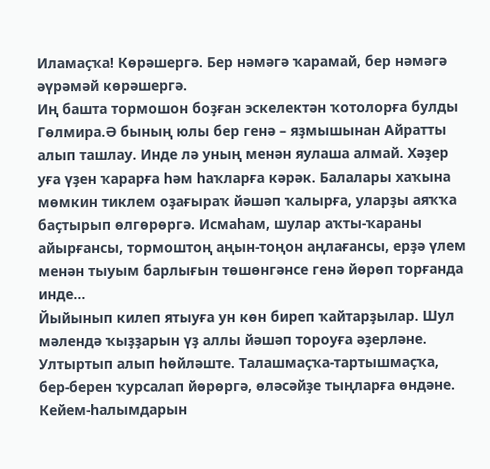Иламаҫҡа! Көрәшергә. Бер нәмәгә ҡарамай, бер нәмәгә әүрәмәй көрәшергә.
Иң башта тормошон боҙған эскелектән ҡотолорға булды Гөлмира.Ә бының юлы бер генә – яҙмышынан Айратты алып ташлау. Инде лә уның менән яулаша алмай. Хәҙер уға үҙен ҡарарға һәм һаҡларға кәрәк. Балалары хаҡына мөмкин тиклем оҙағыраҡ йәшәп ҡалырға, уларҙы аяҡҡа баҫтырып өлгөрөргә. Исмаһам, шулар аҡты-ҡараны айырғансы, тормоштоң аңын-тоңон аңлағансы, ерҙә үлем менән тыуым барлығын төшөнгәнсе генә йөрөп торғанда инде...
Йыйынып килеп ятыуға ун көн биреп ҡайтарҙылар. Шул мәлендә ҡыҙҙарын үҙ аллы йәшәп тороуға әҙерләне. Ултыртып алып һөйләште. Талашмаҫҡа-тартышмаҫҡа, бер-берен ҡурсалап йөрөргә, өләсәйҙе тыңларға өндәне. Кейем-һалымдарын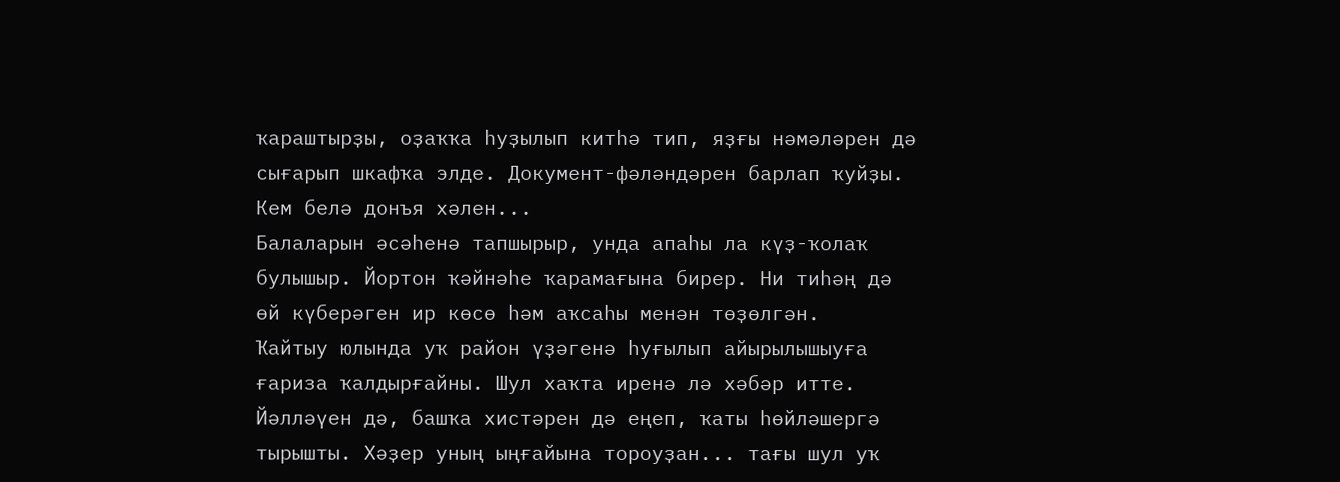ҡараштырҙы, оҙаҡҡа һуҙылып китһә тип, яҙғы нәмәләрен дә сығарып шкафҡа элде. Документ-фәләндәрен барлап ҡуйҙы. Кем белә донъя хәлен...
Балаларын әсәһенә тапшырыр, унда апаһы ла күҙ-ҡолаҡ булышыр. Йортон ҡәйнәһе ҡарамағына бирер. Ни тиһәң дә өй күберәген ир көсө һәм аҡсаһы менән төҙөлгән.
Ҡайтыу юлында уҡ район үҙәгенә һуғылып айырылышыуға ғариза ҡалдырғайны. Шул хаҡта иренә лә хәбәр итте. Йәлләүен дә, башҡа хистәрен дә еңеп, ҡаты һөйләшергә тырышты. Хәҙер уның ыңғайына тороуҙан... тағы шул уҡ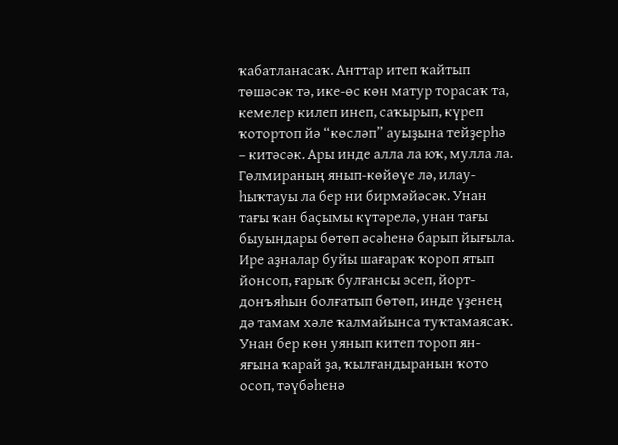ҡабатланасаҡ. Анттар итеп ҡайтып төшәсәк тә, ике-өс көн матур торасаҡ та, кемелер килеп инеп, саҡырып, күреп ҡотортоп йә “көсләп” ауыҙына тейҙерһә – китәсәк. Ары инде алла ла юҡ, мулла ла. Гөлмираның янып-көйөүе лә, илау-һыҡтауы ла бер ни бирмәйәсәк. Унан тағы ҡан баҫымы күтәрелә, унан тағы быуындары бөтөп әсәһенә барып йығыла. Ире аҙналар буйы шағараҡ ҡороп ятып йонсоп, ғарыҡ булғансы эсеп, йорт-донъяһын болғатып бөтөп, инде үҙенең дә тамам хәле ҡалмайынса туҡтамаясаҡ. Унан бер көн уянып китеп тороп ян-яғына ҡарай ҙа, ҡылғандыранын ҡото осоп, тәүбәһенә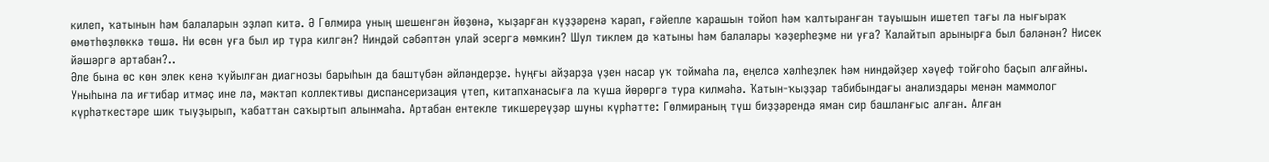килеп, ҡатынын һәм балаларын эҙләп китә. Ә Гөлмира уның шешенгән йөҙөнә, ҡыҙарған күҙҙәренә ҡарап, ғәйепле ҡарашын тойоп һәм ҡалтыранған тауышын ишетеп тағы ла нығыраҡ өмөтһөҙлөккә төшә. Ни өсөн уға был ир тура килгән? Ниндәй сәбәптән улай эсергә мөмкин? Шул тиклем дә ҡатыны һәм балалары ҡәҙерһеҙме ни уға? Ҡалайтып арынырға был бәләнән? Нисек йәшәргә артабан?..
Әле бына өс көн элек кенә ҡуйылған диагнозы барыһын да баштүбән әйләндерҙе. Һуңғы айҙарҙа үҙен насар уҡ тоймаһа ла, еңелсә хәлһеҙлек һәм ниндәйҙер хәүеф тойғоһо баҫып алғайны. Уныһына ла иғтибар итмәҫ ине лә, мәктәп коллективы диспансеризация үтеп, китапханасыға ла ҡуша йөрөргә тура килмәһә. Ҡатын-ҡыҙҙар табибындағы анализдары менән маммолог күрһәткестәре шик тыуҙырып, ҡабаттан саҡыртып алынмаһа. Артабан ентекле тикшереүҙәр шуны күрһәтте: Гөлмираның түш биҙҙәрендә яман сир башланғыс алған. Алған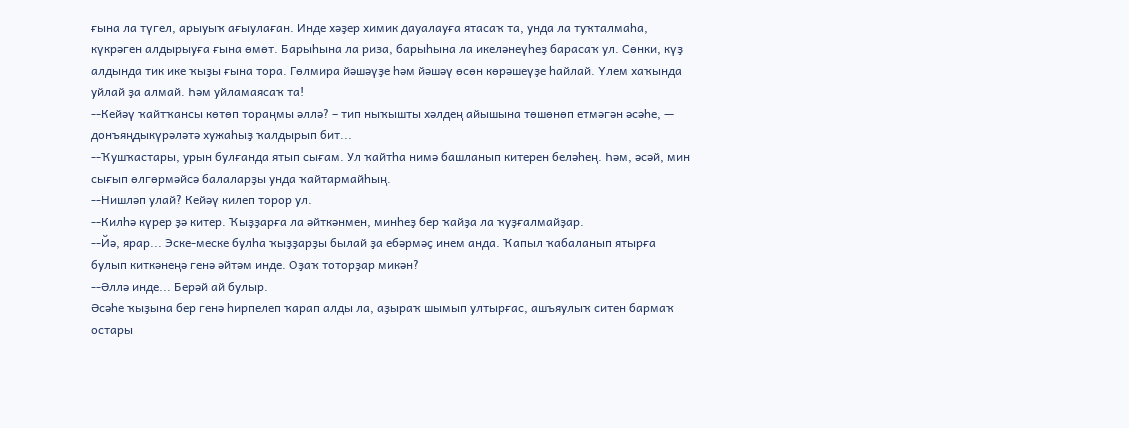ғына ла түгел, арыуыҡ ағыулаған. Инде хәҙер химик дауалауға ятасаҡ та, унда ла туҡталмаһа, күкрәген алдырыуға ғына өмөт. Барыһына ла риза, барыһына ла икеләнеүһеҙ барасаҡ ул. Сөнки, күҙ алдында тик ике ҡыҙы ғына тора. Гөлмира йәшәүҙе һәм йәшәү өсөн көрәшеүҙе һайлай. Үлем хаҡында уйлай ҙа алмай. Һәм уйламаясаҡ та!
--Кейәү ҡайтҡансы көтөп тораңмы әллә? – тип ныҡышты хәлдең айышына төшөнөп етмәгән әсәһе, — донъяңдыкүрәләтә хужаһыҙ ҡалдырып бит...
--Ҡушҡастары, урын булғанда ятып сығам. Ул ҡайтһа нимә башланып китерен беләһең. Һәм, әсәй, мин сығып өлгөрмәйсә балаларҙы унда ҡайтармайһың.
--Нишләп улай? Кейәү килеп торор ул.
--Килһә күрер ҙә китер. Ҡыҙҙарға ла әйткәнмен, минһеҙ бер ҡайҙа ла ҡуҙғалмайҙар.
--Йә, ярар... Эске-меске булһа ҡыҙҙарҙы былай ҙа ебәрмәҫ инем анда. Ҡапыл ҡабаланып ятырға булып киткәнеңә генә әйтәм инде. Оҙаҡ тоторҙар микән?
--Әллә инде... Берәй ай булыр.
Әсәһе ҡыҙына бер генә һирпелеп ҡарап алды ла, аҙыраҡ шымып ултырғас, ашъяулыҡ ситен бармаҡ остары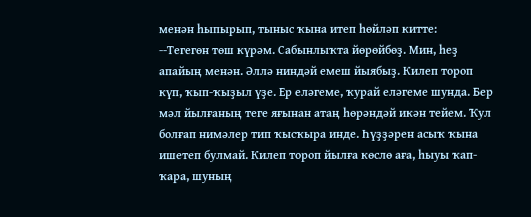менән һыпырып, тыныс ҡына итеп һөйләп китте:
--Тегегөн төш күрәм. Сабынлыҡта йөрөйбөҙ. Мин, һеҙ апайың менән. Әллә ниндәй емеш йыябыҙ. Килеп тороп күп, ҡып-ҡыҙыл үҙе. Ер еләгеме, ҡурай еләгеме шунда. Бер мәл йылғаның теге яғынан атаң һөрәндәй икән тейем. Ҡул болғап нимәлер тип ҡысҡыра инде. Һүҙҙәрен асыҡ ҡына ишетеп булмай. Килеп тороп йылға көслө аға, һыуы ҡап-ҡара, шуның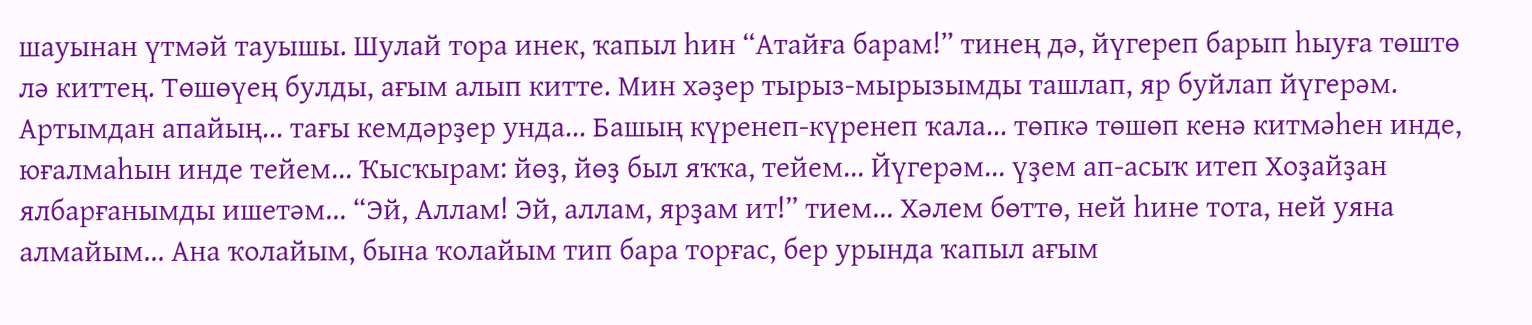шауынан үтмәй тауышы. Шулай тора инек, ҡапыл һин “Атайға барам!” тинең дә, йүгереп барып һыуға төштө лә киттең. Төшөүең булды, ағым алып китте. Мин хәҙер тырыз-мырызымды ташлап, яр буйлап йүгерәм. Артымдан апайың... тағы кемдәрҙер унда... Башың күренеп-күренеп ҡала... төпкә төшөп кенә китмәһен инде, юғалмаһын инде тейем... Ҡысҡырам: йөҙ, йөҙ был яҡҡа, тейем... Йүгерәм... үҙем ап-асыҡ итеп Хоҙайҙан ялбарғанымды ишетәм... “Эй, Аллам! Эй, аллам, ярҙам ит!” тием... Хәлем бөттө, ней һине тота, ней уяна алмайым... Ана ҡолайым, бына ҡолайым тип бара торғас, бер урында ҡапыл ағым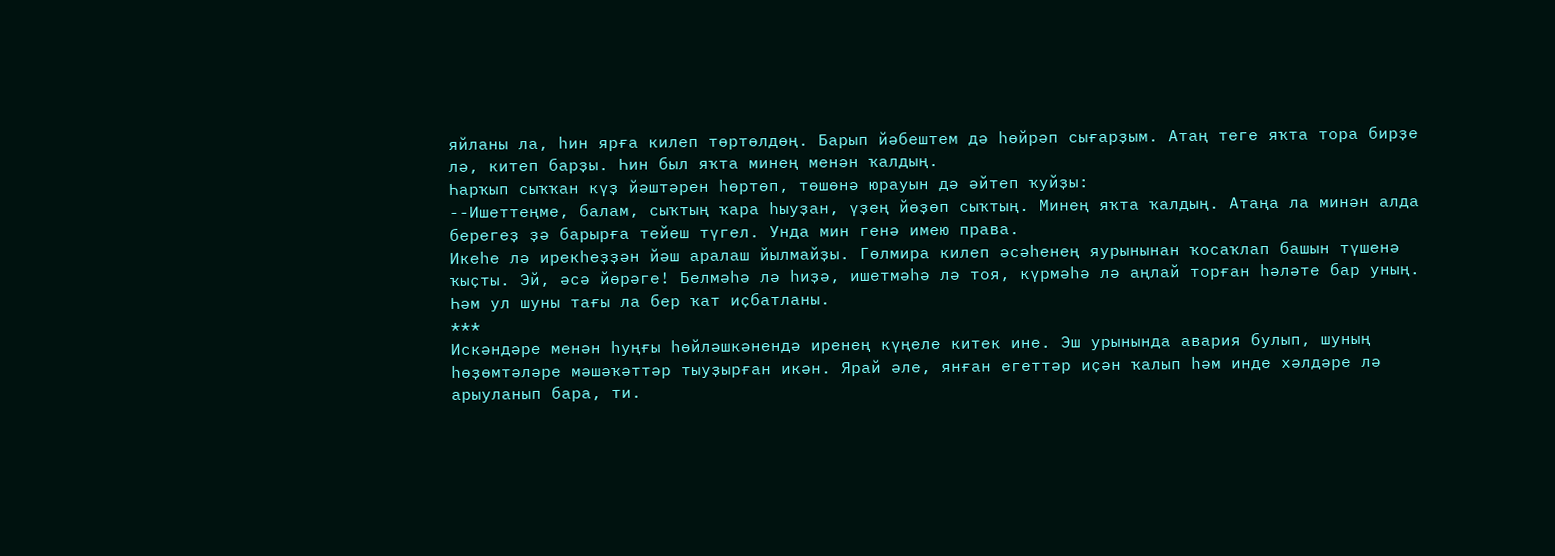яйланы ла, һин ярға килеп төртөлдөң. Барып йәбештем дә һөйрәп сығарҙым. Атаң теге яҡта тора бирҙе лә, китеп барҙы. Һин был яҡта минең менән ҡалдың.
Һарҡып сыҡҡан күҙ йәштәрен һөртөп, төшөнә юрауын дә әйтеп ҡуйҙы:
--Ишеттеңме, балам, сыҡтың ҡара һыуҙан, үҙең йөҙөп сыҡтың. Минең яҡта ҡалдың. Атаңа ла минән алда берегеҙ ҙә барырға тейеш түгел. Унда мин генә имею права.
Икеһе лә ирекһеҙҙән йәш аралаш йылмайҙы. Гөлмира килеп әсәһенең яурынынан ҡосаҡлап башын түшенә ҡыҫты. Эй, әсә йөрәге! Белмәһә лә һиҙә, ишетмәһә лә тоя, күрмәһә лә аңлай торған һәләте бар уның. Һәм ул шуны тағы ла бер ҡат иҫбатланы.
***
Искәндәре менән һуңғы һөйләшкәнендә иренең күңеле китек ине. Эш урынында авария булып, шуның һөҙөмтәләре мәшәҡәттәр тыуҙырған икән. Ярай әле, янған егеттәр иҫән ҡалып һәм инде хәлдәре лә арыуланып бара, ти.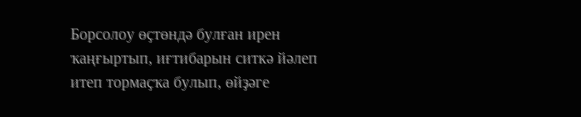Борсолоу өҫтөндә булған ирен ҡаңғыртып, иғтибарын ситкә йәлеп итеп тормаҫҡа булып, өйҙәге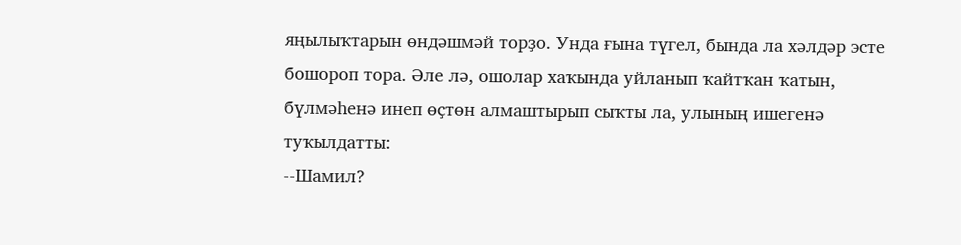яңылыҡтарын өндәшмәй торҙо. Унда ғына түгел, бында ла хәлдәр эсте бошороп тора. Әле лә, ошолар хаҡында уйланып ҡайтҡан ҡатын, бүлмәһенә инеп өҫтөн алмаштырып сыҡты ла, улының ишегенә туҡылдатты:
--Шамил?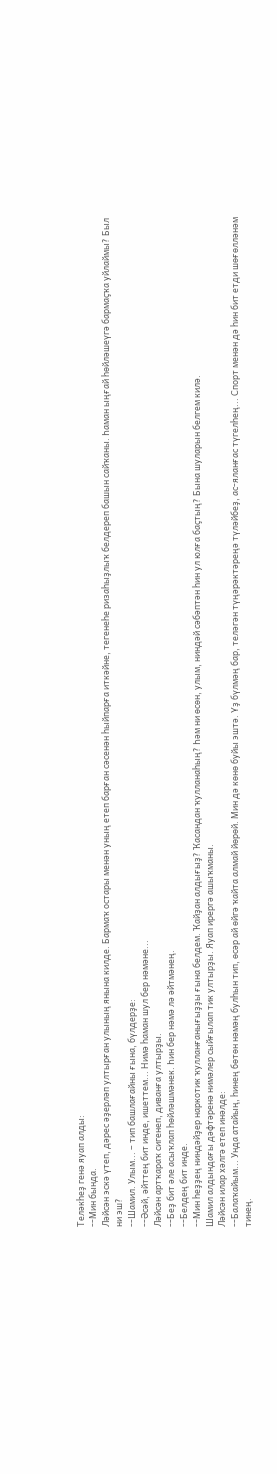Теләкһеҙ генә яуап алды:
--Мин бында.
Ләйсән эскә үтеп, дәрес әҙерләп ултырған улының янына килде. Бармаҡ остары менән уның етеп барған сәсенән һыйпарға иткәйне, тегенеһе ризаһыҙлыҡ белдереп башын сайҡаны. Һаман ыңғай һөйләшеүгә бармаҫҡа уйлаймы? Был ни эш?
--Шамил. Улым... – тип башлағайны ғына, бүлдерҙе:
--Әсәй, әйттең бит инде, ишеттем... Нимә һаман шул бер нәмәне...
Ләйсән артҡараҡ сигенеп, диванға ултырҙы.
--Беҙ бит әле асыҡлап һөйләшмәнек. Һин бер нәмә лә әйтмәнең.
--Белдең бит инде.
--Мин һеҙҙең ниндәйҙер наркотик ҡулланғанығыҙҙы ғына белдем. Ҡайҙан алдығыҙ? Ҡасандан ҡулланаһың? Һәм ни өсөн, улым, ниндәй сәбәптән һин ул юлға баҫтың? Бына шуларын белгем килә.
Шамил алдындағы дәфтәренә нимәлер сыйғылап тик ултырҙы. Яуап ирергә ашыҡманы.
Ләйсән илар хәлгә етеп инәлде:
--Балаҡайым... Унда атайың, һинең бөтөн нәмәң булһын тип, өсәр ай өйгә ҡайта алмай йөрөй. Мин дә көнө буйы эштә. Үҙ бүлмәң бар, теләгән түңәрәктәреңә түләйбеҙ, ас-яланғас түгелһең... Спорт менән дә һин бит етди шөғөлләнәм тинең.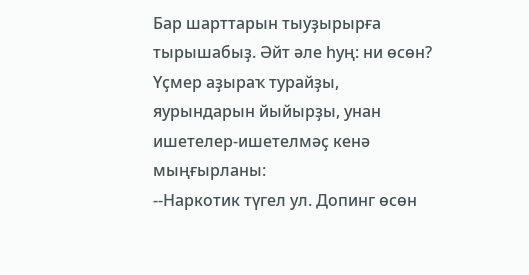Бар шарттарын тыуҙырырға тырышабыҙ. Әйт әле һуң: ни өсөн?
Үҫмер аҙыраҡ турайҙы, яурындарын йыйырҙы, унан ишетелер-ишетелмәҫ кенә мыңғырланы:
--Наркотик түгел ул. Допинг өсөн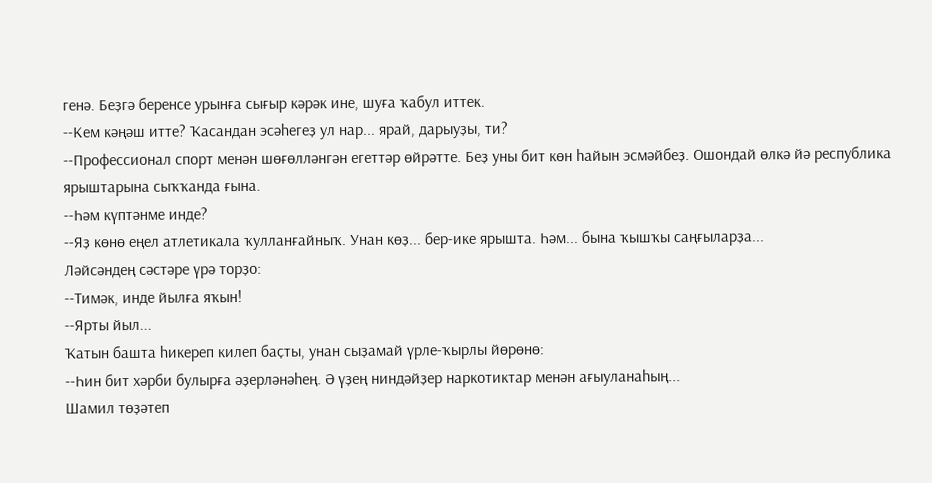генә. Беҙгә беренсе урынға сығыр кәрәк ине, шуға ҡабул иттек.
--Кем кәңәш итте? Ҡасандан эсәһегеҙ ул нар... ярай, дарыуҙы, ти?
--Профессионал спорт менән шөғөлләнгән егеттәр өйрәтте. Беҙ уны бит көн һайын эсмәйбеҙ. Ошондай өлкә йә республика ярыштарына сыҡҡанда ғына.
--Һәм күптәнме инде?
--Яҙ көнө еңел атлетикала ҡулланғайныҡ. Унан көҙ... бер-ике ярышта. Һәм... бына ҡышҡы саңғыларҙа...
Ләйсәндең сәстәре үрә торҙо:
--Тимәк, инде йылға яҡын!
--Ярты йыл...
Ҡатын башта һикереп килеп баҫты, унан сыҙамай үрле-ҡырлы йөрөнө:
--Һин бит хәрби булырға әҙерләнәһең. Ә үҙең ниндәйҙер наркотиктар менән ағыуланаһың...
Шамил төҙәтеп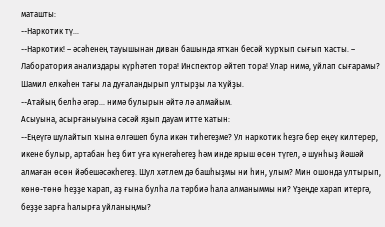маташты:
--Наркотик тү...
--Наркотик! – әсәһенең тауышынан диван башында ятҡан бесәй ҡурҡып сығып ҡасты. – Лаборатория анализдары күрһәтеп тора! Инспектор әйтеп тора! Улар нимә, уйлап сығарамы?
Шамил елкәһен тағы ла дуғаландырып ултырҙы ла ҡуйҙы.
--Атайың белһә әгәр... нимә булырын әйтә лә алмайым.
Асыуына, асырғаныуына сәсәй яҙып дауам итте ҡатын:
--Еңеүгә шулайтып ҡына өлгәшеп була икән тиһегеҙме? Ул наркотик һеҙгә бер еңеү килтерер, икене булыр, артабан һеҙ бит уға күнегәһегеҙ һәм инде ярыш өсөн түгел, ә шунһыҙ йәшәй алмаған өсөн йәбешәсәкһегеҙ. Шул хәтлем дә башһыҙмы ни һин, улым? Мин ошонда ултырып, көнө-төнө һеҙҙе ҡарап, аҙ ғына булһа ла тәрбиә һала алманыммы ни? Үҙеңде харап итергә, беҙҙе зарға һалырға уйланыңмы?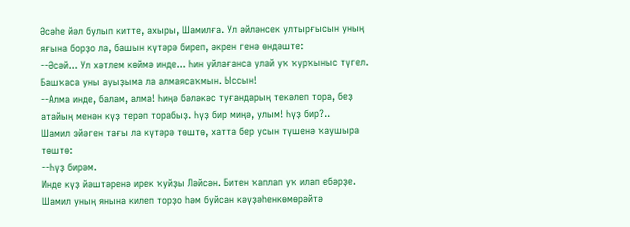Әсәһе йәл булып китте, ахыры, Шамилға. Ул әйләнсек ултырғысын уның яғына борҙо ла, башын күтәрә биреп, әкрен генә өндәште:
--Әсәй... Ул хәтлем көймә инде... Һин уйлағанса улай уҡ ҡурҡыныс түгел. Башҡаса уны ауыҙыма ла алмаясаҡмын. Ыссын!
--Алма инде, балам, алма! Һиңә бәләкәс туғандарың текәлеп тора, беҙ атайың менән күҙ терәп торабыҙ. Һүҙ бир миңә, улым! Һүҙ бир?..
Шамил эйәген тағы ла күтәрә төштө, хатта бер усын түшенә ҡаушыра төштө:
--Һүҙ бирәм.
Инде күҙ йәштәренә ирек ҡуйҙы Ләйсән. Битен ҡаплап уҡ илап ебәрҙе. Шамил уның янына килеп торҙо һәм буйсан кәүҙәһенкөмөрәйтә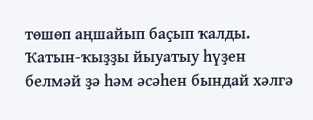төшөп аңшайып баҫып ҡалды. Ҡатын-ҡыҙҙы йыуатыу һүҙен белмәй ҙә һәм әсәһен бындай хәлгә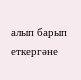алып барып еткергәне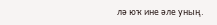лә юҡ ине әле уның.